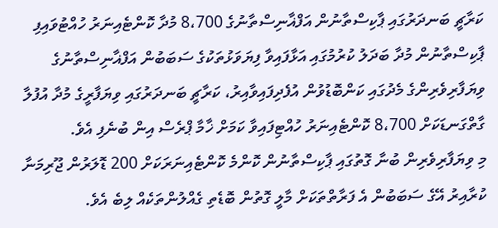ކަރާޗީ ބަނދަރުގައި ޕާކިސްތާނުން އަފްޣާނިސްތާނުގެ 8،700 މުދާ ކޮންޓެއިނަރު ހުއްޓުވައިފި
ޕާކިސްތާނުން މުދާ ބަދަލު ކުރުމުގައި އަޅާފައިވާ ފިޔަވަޅުތަކުގެ ސަބަބުން އަފްޣާނިސްތާނުގެ ވިޔަފާރިވެރިންގެ މެދުގައި ކަންބޮޑުވުން އުފެދިފައިވާއިރު، ކަރާޗީ ބަނދަރުގައި ވިޔަފާރީގެ މުދާ އުފުލާ ގާތްގަނޑަކަށް 8،700 ކޮންޓެއިނަރު ހުއްޓިފައިވާ ކަމަށް ޚާމާ ޕްރެސް އިން ބުނެފި އެވެ.
މި ވިޔަފާރިވެރިން ބުނާ ގޮތުގައި ޕާކިސްތާނުން ކޮންމެ ކޮންޓެއިނަރަކަށް 200 ޑޮލަރުން ޖޫރިމަނާ ކުރާއިރު އޭގެ ސަބަބުން އެ ފަރާތްތަކަށް މާލީ ގޮތުން ބޮޑެތި ގެއްލުންތަކެއް ލިބެ އެވެ.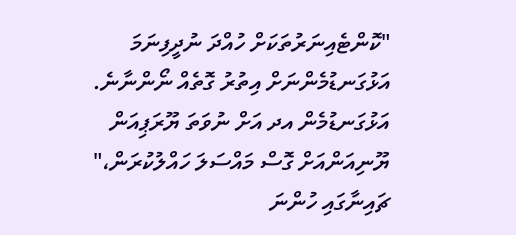"ކޮންޓެއިނަރުތަކަށް ހުއްދަ ނުދީފިނަމަ އަޅުގަނޑުމެންނަށް އިތުރު ގޮތެއް ނޯންނާނެ. އަޅުގަނޑުމެން އދ އަށް ނުވަތަ ޔޫރަޕިއަން ޔޫނިއަންއަށް ގޮސް މައްސަލަ ހައްލުކުރަން،" ޗައިނާގައި ހުންނަ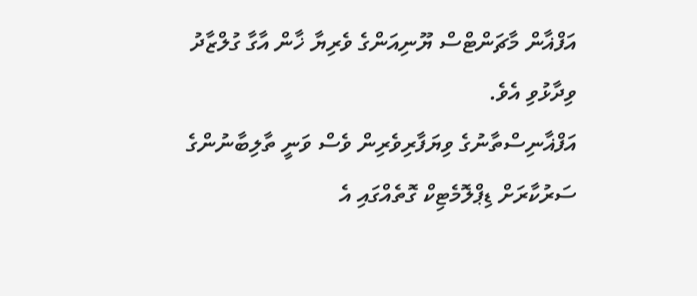އަފްޣާން މާޗަންޓްސް ޔޫނިއަންގެ ވެރިޔާ ޚާން އާގާ ގުލްޒާދު ވިދާޅުވި އެވެ.
އަފްޣާނިސްތާނުގެ ވިޔަފާރިވެރިން ވެސް ވަނީ ތާލިބާނުންގެ ސަރުކާރަށް ޑިޕްލޮމެޓިކް ގޮތެއްގައި އެ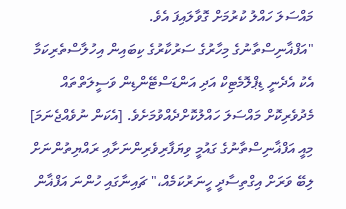މައްސަލަ ހައްލު ކުރުމަށް ގޮވާލައިފަ އެވެ.
"އަފްޣާނިސްތާނުގެ މިހާރުގެ ސަރުކާރުގެ ކިބައިން އިހުލާސްތެރިކަމާ އެކު އެދެނީ ޑިޕްލޮމެޓިކް އަދި އަންޑަސްޓޭންޑިން ވަސީލަތްތައް މެދުވެރިކޮށް މައްސަލަ ހައްލުކޮށްދެއްވުމަށެވެ. [އެކަން ނުވެއްޖެނަމަ] މިއީ އަފްޣާނިސްތާނުގެ ގައުމީ ވިޔަފާރިވެރިންނަށާއި ރައްޔިތުންނަށް ލިބޭ ވަރަށް އިގްތިސާދީ ހީނަރުކަމެއް،" ޗައިނާގައި ހުންނަ އަފްޣާން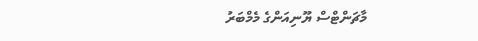މާޗަންޓްސް ޔޫނިއަންގެ މެމްބަރު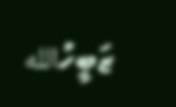ޒަބީހުالله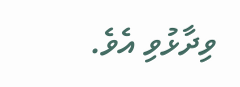ވިދާޅުވި އެވެ.